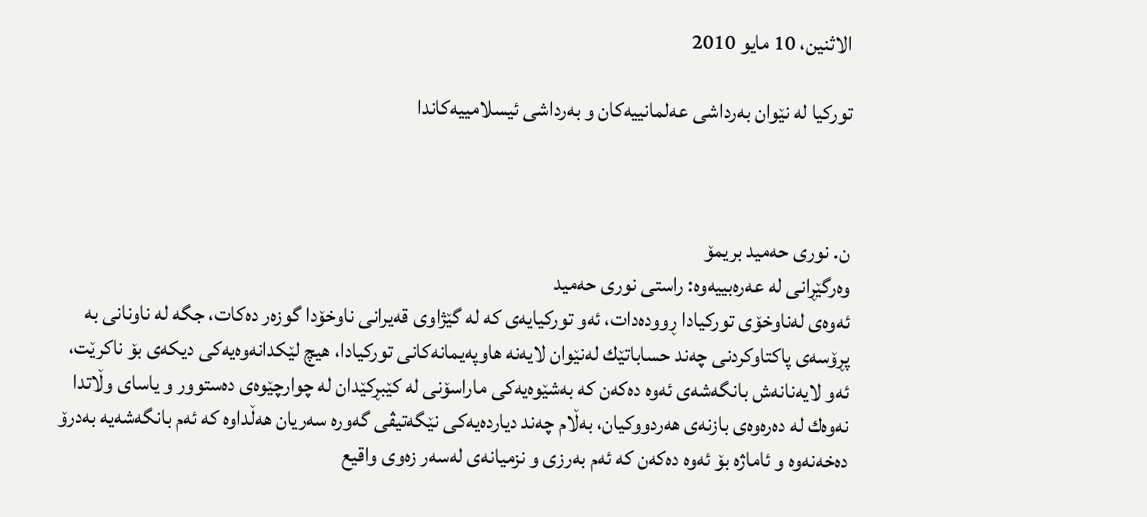الاثنين، 10 مايو 2010

توركیا له‌ نێوان به‌رداشی‌ عه‌لمانییه‌كان و به‌رداشی‌ ئیسلامییه‌كاندا



ن. نوری حەمید‌ بریمۆ
وه‌رگێڕانی‌ له‌ عه‌ره‌بییه‌وه‌: راستی نوری حەمید
ئه‌وه‌ی‌ له‌ناوخۆی‌ توركیادا ڕووده‌دات، ئه‌و توركیایه‌ی‌ كه‌ له‌ گێژاوی‌ قه‌یرانی‌ ناوخۆدا گوزه‌ر ده‌كات، جگه‌ له‌ ناونانی‌ به‌ پڕۆسه‌ی‌ پاكتاوكردنی‌ چه‌ند حساباتێك له‌نێوان لایه‌نه‌ هاوپه‌یمانه‌كانی‌ توركیادا، هیچ لێكدانه‌وه‌یه‌كی‌ دیكه‌ی‌ بۆ ناكرێت، ئه‌و لایه‌نانه‌ش بانگه‌شه‌ی‌ ئه‌وه‌ ده‌كه‌ن كه‌ به‌شێوه‌یه‌كی‌ ماراسۆنی‌ له‌ كێبڕكێدان له‌ چوارچێوه‌ی‌ ده‌ستوور و یاسای‌ وڵاتدا نه‌وه‌ك له‌ ده‌ره‌وه‌ی‌ بازنه‌ی‌ هه‌ردووكیان، به‌ڵام چه‌ند دیارده‌یه‌كی‌ نێگه‌تیڤی‌ گه‌وره‌ سه‌ریان هه‌ڵداوه‌ كه‌ ئه‌م بانگه‌شه‌یه‌ به‌درۆ ده‌خه‌نه‌وه‌ و ئاماژه‌ بۆ ئه‌وه‌ ده‌كه‌ن كه‌ ئه‌م به‌رزی‌ و نزمیانه‌ی‌ له‌سه‌ر زه‌وی‌ واقیع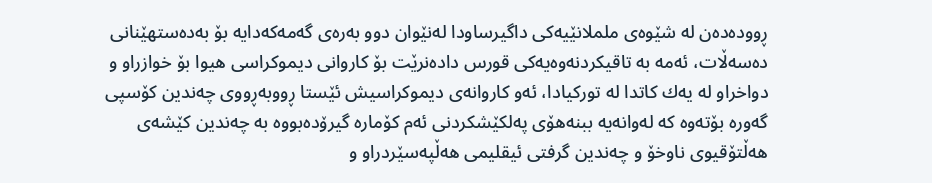ڕووده‌ده‌ن له‌ شێوه‌ی‌ ململانێیه‌كی‌ داگیرساودا له‌نێوان دوو به‌ره‌ی‌ گه‌مه‌كه‌دایه‌ بۆ به‌ده‌ستهێنانی‌ ده‌سه‌ڵات، ئه‌مه‌ به‌ تاقیكردنه‌وه‌یه‌كی‌ قورس داده‌نرێت بۆ كاروانی‌ دیموكراسی‌ هیوا بۆ خوازراو و دواخراو له‌ یه‌ك كاتدا له‌ توركیادا، ئه‌و كاروانه‌ی‌ دیموكراسیش ئێستا ڕووبه‌ڕووی‌ چه‌ندین كۆسپی‌ گه‌وره‌ بۆته‌وه‌ كه‌ له‌وانه‌یه‌ ببنه‌هۆی‌ په‌لكێشكردنی‌ ئه‌م كۆماره‌ گیرۆده‌بووه‌ به‌ چه‌ندین كێشه‌ی‌ هه‌ڵتۆقیوی‌ ناوخۆ و چه‌ندین گرفتی‌ ئیقلیمی‌ هه‌ڵپه‌سێردراو و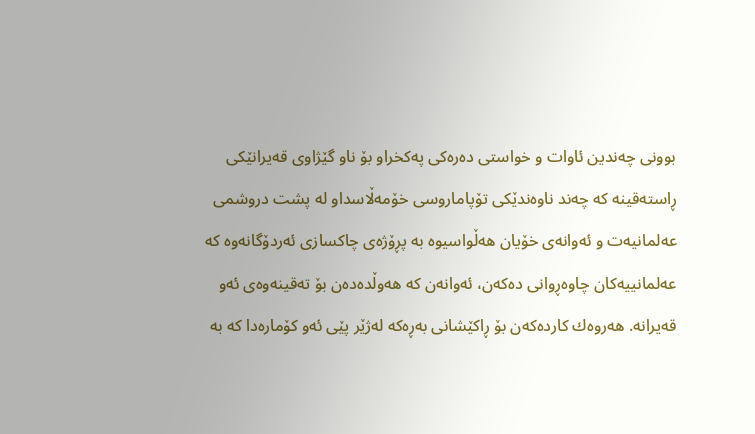بوونی‌ چه‌ندین ئاوات و خواستی‌ ده‌ره‌كی‌ په‌كخراو بۆ ناو گێژاوی‌ قه‌یرانێكی‌ ڕاسته‌قینه‌ كه‌ چه‌ند ناوه‌ندێكی‌ تۆپاماروسی‌ خۆمه‌ڵاسداو له‌ پشت دروشمی‌ عه‌لمانیه‌ت و ئه‌وانه‌ی‌ خۆیان هه‌ڵواسیوه‌ به‌ پڕۆژه‌ی‌ چاكسازی‌ ئه‌ردۆگانه‌وه‌ كه‌ عه‌لمانییه‌كان چاوه‌ڕوانی‌ ده‌كه‌ن، ئه‌وانه‌ن كه‌ هه‌وڵده‌ده‌ن بۆ ته‌قینه‌وه‌ی‌ ئه‌و قه‌یرانه‌. هه‌روه‌ك كارده‌كه‌ن بۆ ڕاكێشانی‌ به‌ڕه‌كه‌ له‌ژێر پێی‌ ئه‌و كۆماره‌دا كه‌ به‌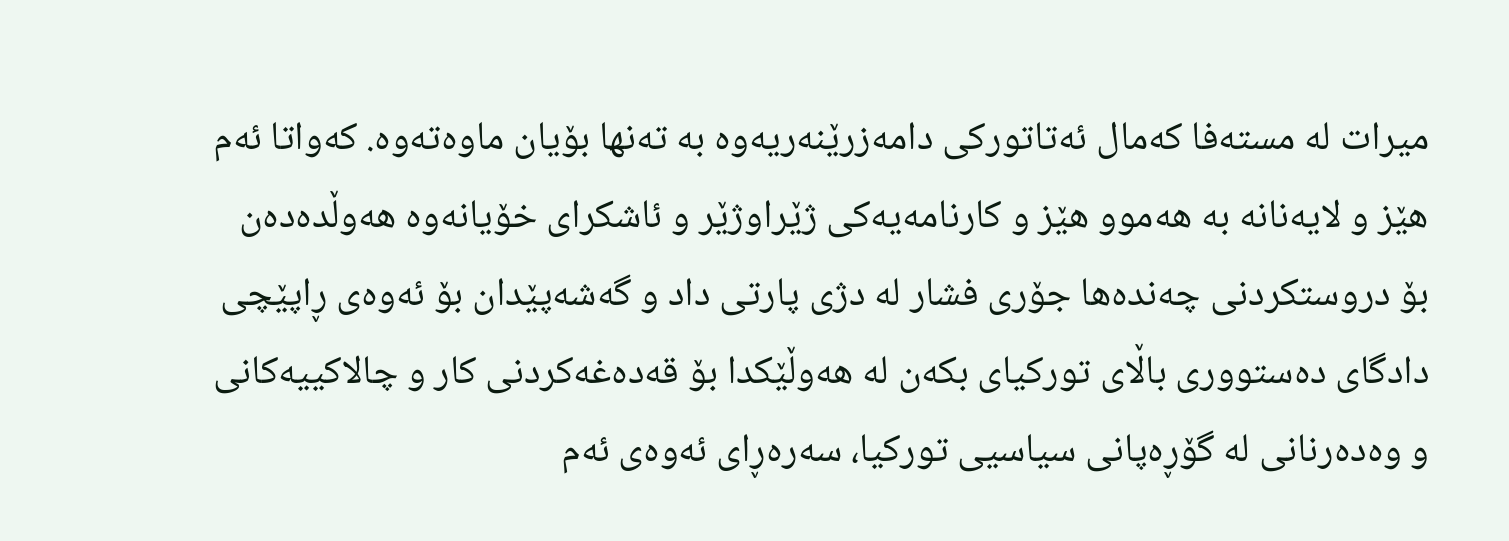میرات له‌ مسته‌فا كه‌مال ئه‌تاتوركی‌ دامه‌زرێنه‌ریه‌وه‌ به‌ ته‌نها بۆیان ماوه‌ته‌وه‌. كه‌واتا ئه‌م هێز و لایه‌نانه‌ به‌ هه‌موو هێز و كارنامه‌یه‌كی‌ ژێراوژێر و ئاشكرای‌ خۆیانه‌وه‌ هه‌وڵده‌ده‌ن بۆ دروستكردنی‌ چه‌نده‌ها جۆری‌ فشار له‌ دژی‌ پارتی‌ داد و گه‌شه‌پێدان بۆ ئه‌وه‌ی‌ ڕاپێچی‌ دادگای‌ ده‌ستووری‌ باڵای‌ توركیای‌ بكه‌ن له‌ هه‌وڵێكدا بۆ قه‌ده‌غه‌كردنی‌ كار و چالاكییه‌كانی‌ و وه‌ده‌رنانی‌ له‌ گۆڕه‌پانی‌ سیاسیی‌ توركیا، سه‌ره‌ڕای‌ ئه‌وه‌ی‌ ئه‌م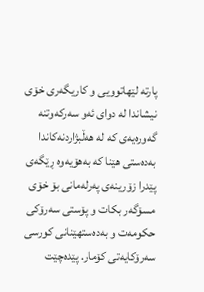پارته‌ لێهاتوویی‌ و كاریگه‌ری‌ خۆی‌ نیشاندا له‌ دوای‌ ئه‌و سه‌ركه‌وتنه‌ گه‌وره‌یه‌ی‌ كه‌ له‌ هه‌ڵبژاردنه‌كاندا به‌ده‌ستی‌ هێنا كه‌ به‌هۆیه‌وه‌ ڕێگه‌ی‌ پێدرا زۆرینه‌ی‌ په‌رله‌مانی‌ بۆ خۆی‌ مسۆگه‌ر بكات و پۆستی‌ سه‌رۆكی‌ حكومه‌ت و به‌ده‌ستهێنانی‌ كورسی‌ سه‌رۆكایه‌تی‌ كۆمار. پێده‌چێت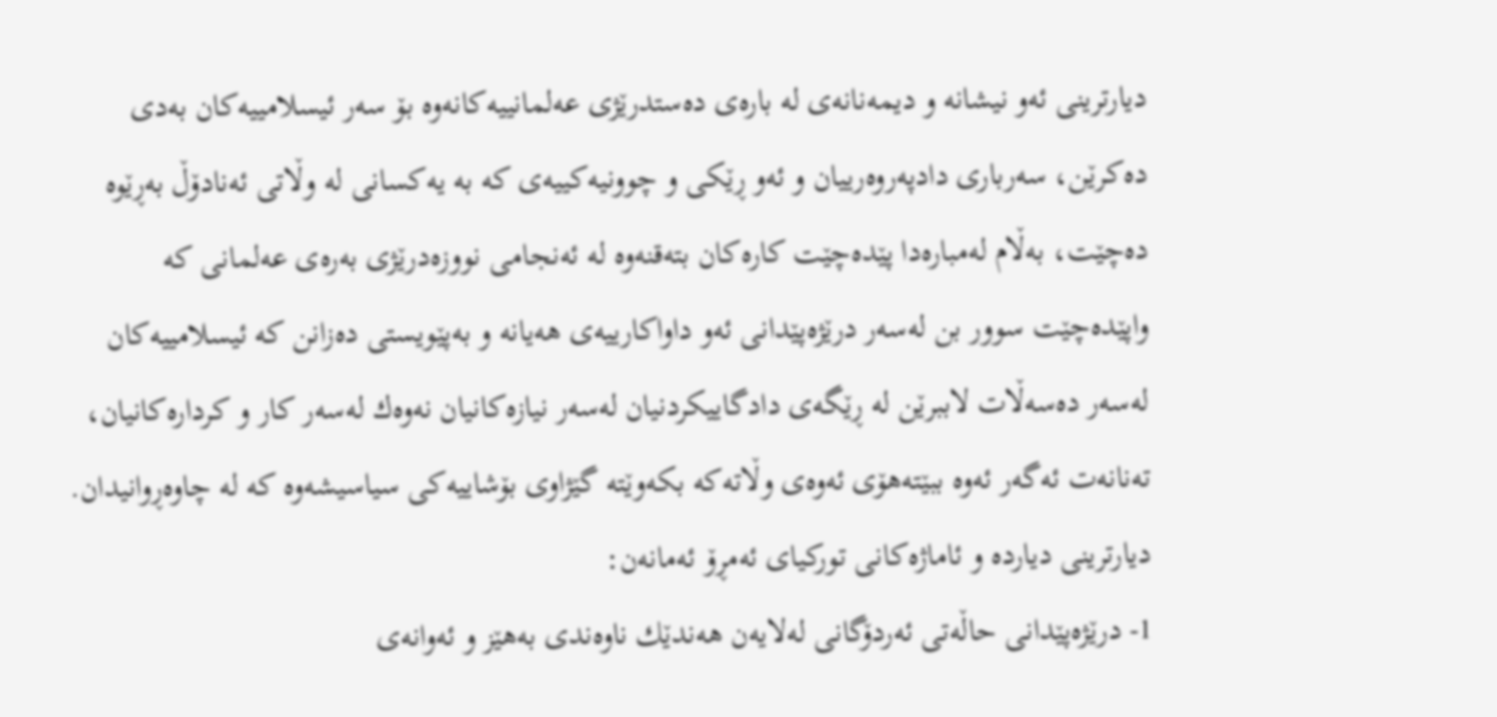دیارترینی‌ ئه‌و نیشانه‌ و دیمه‌نانه‌ی‌ له‌ باره‌ی‌ ده‌ستدرێژی‌ عه‌لمانییه‌كانه‌وه‌ بۆ سه‌ر ئیسلامییه‌كان به‌دی‌ ده‌كرێن، سه‌رباری‌ دادپه‌روه‌رییان و ئه‌و ڕێكی‌ و چوونیه‌كییه‌ی‌ كه‌ به‌ یه‌كسانی‌ له‌ وڵاتی‌ ئه‌نادۆڵ به‌ڕێوه‌ ده‌چێت، به‌ڵام له‌مباره‌دا پێده‌چێت كاره‌كان بته‌قنه‌وه‌ له‌ ئه‌نجامی‌ نووزه‌درێژی‌ به‌ره‌ی‌ عه‌لمانی‌ كه‌ واپێده‌چێت سوور بن له‌سه‌ر درێژه‌پێدانی‌ ئه‌و داواكارییه‌ی‌ هه‌یانه‌ و به‌پێویستی‌ ده‌زانن كه‌ ئیسلامییه‌كان له‌سه‌ر ده‌سه‌ڵات لاببرێن له‌ ڕێگه‌ی‌ دادگاییكردنیان له‌سه‌ر نیازه‌كانیان نه‌وه‌ك له‌سه‌ر كار و كرداره‌كانیان، ته‌نانه‌ت ئه‌گه‌ر ئه‌وه‌ ببێته‌هۆی‌ ئه‌وه‌ی‌ وڵاته‌كه‌ بكه‌وێته‌ گێژاوی‌ بۆشاییه‌كی‌ سیاسیشه‌وه‌ كه‌ له‌ چاوه‌ڕوانیدان. دیارترینی‌ دیارده‌ و ئاماژه‌كانی‌ توركیای‌ ئه‌مڕۆ ئه‌مانه‌ن:
1- درێژه‌پێدانی‌ حاڵه‌تی‌ ئه‌ردۆگانی‌ له‌لایه‌ن هه‌ندێك ناوه‌ندی‌ به‌هێز و ئه‌وانه‌ی‌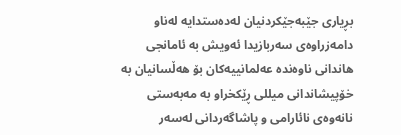بڕیاری‌ جێبه‌جێكردنیان له‌ده‌ستدایه‌ له‌ناو دامه‌زراوه‌ی‌ سه‌ربازیدا ئه‌ویش به‌ ئامانجی‌ هاندانی‌ ناوه‌نده‌ عه‌لمانییه‌كان بۆ هه‌ڵسانیان به‌ خۆپیشاندانی‌ میللی‌ ڕێكخراو به‌ مه‌به‌ستی‌ نانه‌وه‌ی‌ نائارامی‌ و پاشاگه‌ردانی‌ له‌سه‌ر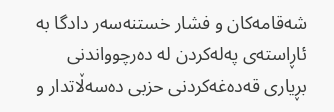شه‌قامه‌كان و فشار خستنه‌سه‌ر دادگا به‌ ئاڕاسته‌ی‌ په‌له‌كردن له‌ ده‌رچوواندنی‌ بڕیاری‌ قه‌ده‌غه‌كردنی‌ حزبی‌ ده‌سه‌ڵاتدار و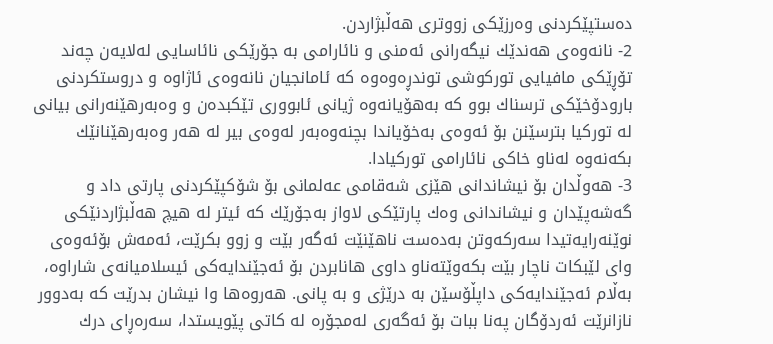ده‌ستپێكردنی‌ وه‌رزێكی‌ زووتری‌ هه‌ڵبژاردن.
2- نانه‌وه‌ی‌ هه‌ندێك نیگه‌رانی‌ ئه‌منی‌ و نائارامی‌ به‌ جۆرێكی‌ نائاسایی‌ له‌لایه‌ن چه‌ند تۆڕێكی‌ مافیایی‌ توركوشی‌ توندڕه‌وه‌وه‌ كه‌ ئامانجیان نانه‌وه‌ی‌ ئاژاوه‌ و دروستكردنی‌ بارودۆخێكی‌ ترسناك بوو كه‌ به‌هۆیانه‌وه‌ ژیانی‌ ئابووری‌ تێكبده‌ن و وه‌به‌رهێنه‌رانی‌ بیانی‌ له‌ توركیا بترسێنن بۆ ئه‌وه‌ی‌ به‌خۆیاندا بچنه‌وه‌به‌ر له‌وه‌ی‌ بیر له‌ هه‌ر وه‌به‌رهێنانێك بكه‌نه‌وه‌ له‌ناو خاكی‌ نائارامی‌ توركیادا.
3- هه‌وڵدان بۆ نیشاندانی‌ هێزی‌ شه‌قامی‌ عه‌لمانی‌ بۆ شۆكپێكردنی‌ پارتی‌ داد و گه‌شه‌پێدان و نیشاندانی‌ وه‌ك پارتێكی‌ لاواز به‌جۆرێك كه‌ ئیتر له‌ هیچ هه‌ڵبژاردنێكی‌ نوێنه‌رایه‌تیدا سه‌ركه‌وتن به‌ده‌ست ناهێنێت ئه‌گه‌ر بێت و زوو بكرێت، ئه‌مه‌ش بۆئه‌وه‌ی‌ وای‌ لێبكات ناچار بێت بكه‌وێته‌ناو داوی‌ هانابردن بۆ ئه‌جێندایه‌كی‌ ئیسلامیانه‌ی‌ شاراوه‌، به‌ڵام ئه‌جێندایه‌كی‌ داپڵۆسێن به‌ درێژی‌ و به‌ پانی‌. هه‌روه‌ها وا نیشان بدرێت كه‌ به‌دوور نازانرێت ئه‌ردۆگان په‌نا ببات بۆ ئه‌گه‌ری‌ له‌مجۆره‌ له‌ كاتی‌ پێویستدا، سه‌ره‌ڕای‌ درك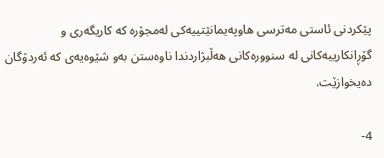پێكردنی‌ ئاستی‌ مه‌ترسی‌ هاوپه‌یمانێتییه‌كی‌ له‌مجۆره‌ كه‌ كاریگه‌ری‌ و گۆڕانكارییه‌كانی‌ له‌ سنووره‌كانی‌ هه‌ڵبژاردندا ناوه‌ستن به‌و شێوه‌یه‌ی‌ كه‌ ئه‌ردۆگان ده‌یخوازێت.

4-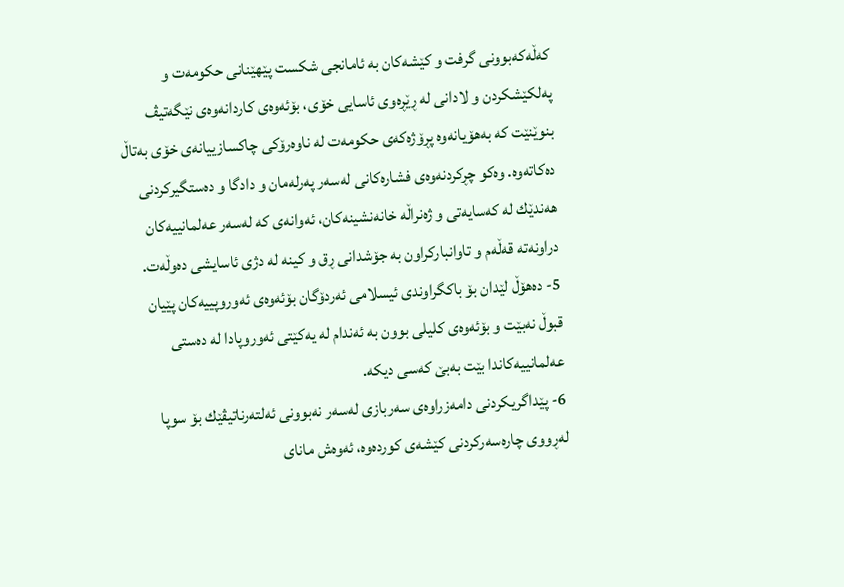كه‌ڵه‌كه‌بوونی‌ گرفت و كێشه‌كان به‌ ئامانجی‌ شكست پێهێنانی‌ حكومه‌ت و په‌لكێشكردن و لادانی‌ له‌ ڕێڕه‌وی‌ ئاسایی‌ خۆی‌، بۆئه‌وه‌ی‌ كاردانه‌وه‌ی‌ نێگه‌تیڤ بنوێنێت كه‌ به‌هۆیانه‌وه‌ پڕۆژه‌كه‌ی‌ حكومه‌ت له‌ ناوه‌رۆكی‌ چاكسازییانه‌ی‌ خۆی‌ به‌تاڵ ده‌كاته‌وه‌. وه‌كو چڕكردنه‌وه‌ی‌ فشاره‌كانی‌ له‌سه‌ر په‌رله‌مان و دادگا و ده‌ستگیركردنی‌ هه‌ندێك له‌ كه‌سایه‌تی‌ و ژه‌نراڵه‌ خانه‌نشینه‌كان، ئه‌وانه‌ی‌ كه‌ له‌سه‌ر عه‌لمانییه‌كان دراونه‌ته‌ قه‌ڵه‌م و تاوانباركراون به‌ جۆشدانی‌ ڕق و كینه‌ له‌ دژی‌ ئاسایشی‌ ده‌وڵه‌ت.
5- ده‌هۆڵ لێدان بۆ باكگراوندی‌ ئیسلامی‌ ئه‌ردۆگان بۆئه‌وه‌ی‌ ئه‌وروپییه‌كان پێیان قبوڵ نه‌بێت و بۆئه‌وه‌ی‌ كلیلی‌ بوون به‌ ئه‌ندام له‌ یه‌كێتی‌ ئه‌وروپادا له‌ ده‌ستی‌ عه‌لمانییه‌كاندا بێت به‌بێ‌ كه‌سی‌ دیكه‌.
6- پێداگریكردنی‌ دامه‌زراوه‌ی‌ سه‌ربازی‌ له‌سه‌ر نه‌بوونی‌ ئه‌لته‌رناتیڤێك بۆ سوپا له‌ڕووی‌ چاره‌سه‌ركردنی‌ كێشه‌ی‌ كورده‌وه‌، ئه‌وه‌ش مانای‌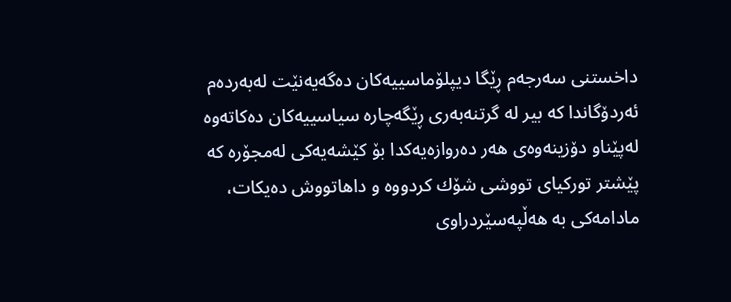داخستنی‌ سه‌رجه‌م ڕێگا دیپلۆماسییه‌كان ده‌گه‌یه‌نێت له‌به‌رده‌م ئه‌ردۆگاندا كه‌ بیر له‌ گرتنه‌به‌ری‌ ڕێگه‌چاره‌ سیاسییه‌كان ده‌كاته‌وه‌ له‌پێناو دۆزینه‌وه‌ی‌ هه‌ر ده‌روازه‌یه‌كدا بۆ كێشه‌یه‌كی‌ له‌مجۆره‌ كه‌ پێشتر توركیای‌ تووشی‌ شۆك كردووه‌ و داهاتووش ده‌یكات، مادامه‌كی‌ به‌ هه‌ڵپه‌سێردراوی‌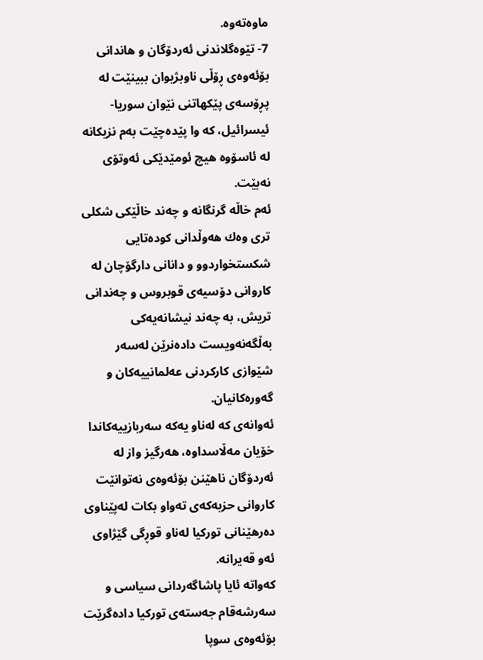ماوه‌ته‌وه‌.
7- تێوه‌گلاندنی‌ ئه‌ردۆگان و هاندانی‌ بۆئه‌وه‌ی‌ ڕۆڵی‌ ناوبژیوان ببینێت له‌ پڕۆسه‌ی‌ پێكهاتنی‌ نێوان سوریا- ئیسرائیل، كه‌ وا پێده‌چێت به‌م نزیكانه‌ له‌ ئاسۆوه‌ هیچ ئومێدێكی‌ ئه‌وتۆی‌ نه‌بێت.
ئه‌م خاڵه‌ گرنگانه‌ و چه‌ند خاڵێكی‌ شكلی‌ تری‌ وه‌ك هه‌وڵدانی‌ كوده‌تایی‌ شكستخواردوو و دانانی‌ دارگۆچان له‌ كاروانی‌ دۆسیه‌ی‌ قوبروس و چه‌ندانی‌ تریش، به‌ چه‌ند نیشانه‌یه‌كی‌ به‌ڵگه‌نه‌ویست داده‌نرێن له‌سه‌ر شێوازی‌ كاركردنی‌ عه‌لمانییه‌كان و گه‌وره‌كانیان.
ئه‌وانه‌ی‌ كه‌ له‌ناو یه‌كه‌ سه‌ربازییه‌كاندا خۆیان مه‌ڵاسداوه‌، هه‌رگیز واز له‌ ئه‌ردۆگان ناهێنن بۆئه‌وه‌ی‌ نه‌توانێت كاروانی‌ حزبه‌كه‌ی‌ ته‌واو بكات له‌پێناوی‌ ده‌رهێنانی‌ توركیا له‌ناو قوڕگی‌ گێژاوی‌ ئه‌و قه‌یرانه‌.
كه‌واته‌ ئایا پاشاگه‌ردانی‌ سیاسی‌ و سه‌رشه‌قام جه‌سته‌ی‌ توركیا داده‌گرێت بۆئه‌وه‌ی‌ سوپا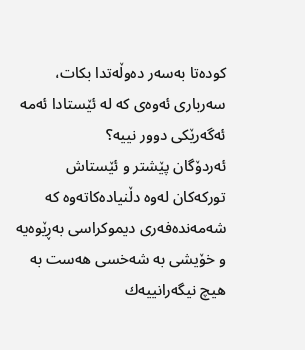كوده‌تا به‌سه‌ر ده‌وڵه‌تدا بكات، سه‌رباری‌ ئه‌وه‌ی‌ كه‌ له‌ ئێستادا ئه‌مه‌ ئه‌گه‌رێكی‌ دوور نییه‌؟
ئه‌ردۆگان پێشتر و ئێستاش توركه‌كان له‌وه‌ دڵنیاده‌كاته‌وه‌ كه‌ شه‌مه‌نده‌فه‌ری‌ دیموكراسی‌ به‌ڕێوه‌یه‌ و خۆیشی‌ به‌ شه‌خسی‌ هه‌ست به‌ هیچ نیگه‌رانییه‌ك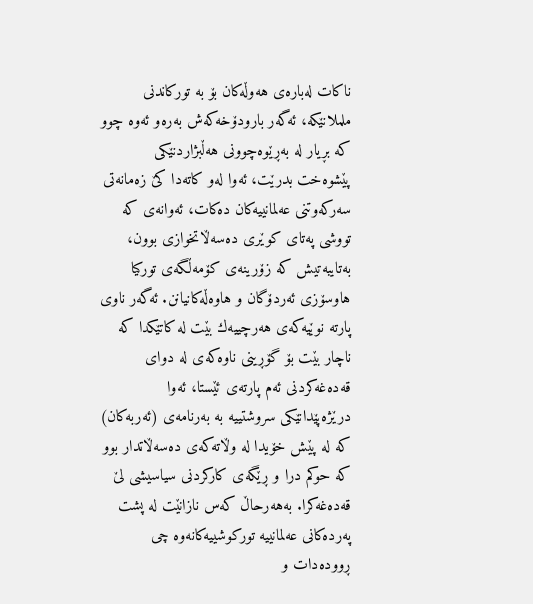ناكات له‌باره‌ی‌ هه‌وڵه‌كان بۆ به‌ توركاندنی‌ ململانێكه‌، ئه‌گه‌ر بارودۆخه‌كه‌ش به‌ره‌و ئه‌وه‌ چوو كه‌ بڕیار له‌ به‌ڕێوه‌چوونی‌ هه‌ڵبژاردنێكی‌ پێشوه‌خت بدرێت، ئه‌وا له‌و كاته‌دا كێ‌ زه‌مانه‌تی‌ سه‌ركه‌وتنی‌ عه‌لمانییه‌كان ده‌كات، ئه‌وانه‌ی‌ كه‌ تووشی‌ په‌تای‌ كوێری‌ ده‌سه‌ڵاتخوازی‌ بوون، به‌تایبه‌تیش كه‌ زۆرینه‌ی‌ كۆمه‌ڵگه‌ی‌ توركیا هاوسۆزی‌ ئه‌ردۆگان و هاوه‌ڵه‌كانیانن. ئه‌گه‌ر ناوی‌ پارته‌ نوێیه‌كه‌ی‌ هه‌رچییه‌ك بێت له‌ كاتێكدا كه‌ ناچار بێت بۆ گۆڕینی‌ ناوه‌كه‌ی‌ له‌ دوای‌ قه‌ده‌غه‌كردنی‌ ئه‌م پارته‌ی‌ ئێستا، ئه‌وا درێژه‌پێدانێكی‌ سروشتییه‌ به‌ به‌رنامه‌ی‌ (ئه‌ربه‌كان) كه‌ له‌ پێش خۆیدا له‌ وڵاته‌كه‌ی ده‌سه‌ڵاتدار بوو كه‌ حوكم درا و ڕێگه‌ی‌ كاركردنی‌ سیاسیشی‌ لێ‌ قه‌ده‌غه‌كرا. به‌هه‌رحاڵ كه‌س نازانێت له‌ پشت په‌رده‌كانی‌ عه‌لمانییه‌ توركوشییه‌كانه‌وه‌ چی‌ ڕووده‌دات و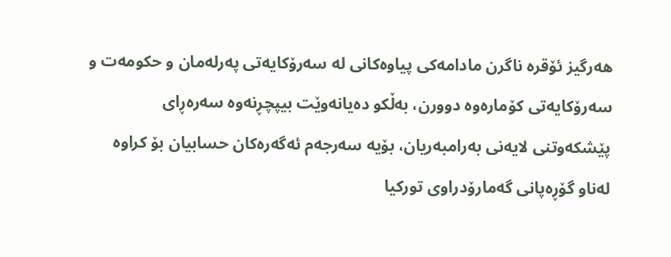هه‌رگیز ئۆقره‌ ناگرن مادامه‌كی‌ پیاوه‌كانی‌ له‌ سه‌رۆكایه‌تی‌ په‌رله‌مان و حكومه‌ت و سه‌رۆكایه‌تی‌ كۆماره‌وه‌ دوورن، به‌ڵكو ده‌یانه‌وێت بیپچڕنه‌وه‌ سه‌ره‌ڕای‌ پێشكه‌وتنی‌ لایه‌نی‌ به‌رامبه‌ریان، بۆیه‌ سه‌رجه‌م ئه‌گه‌ره‌كان حسابیان بۆ كراوه‌ له‌ناو گۆڕه‌پانی‌ گه‌مارۆدراوی‌ توركیا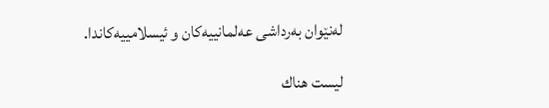له‌نێوان به‌رداشی‌ عه‌لمانییه‌كان و ئیسلامییه‌كاندا.

ليست هناك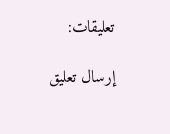تعليقات:

إرسال تعليق